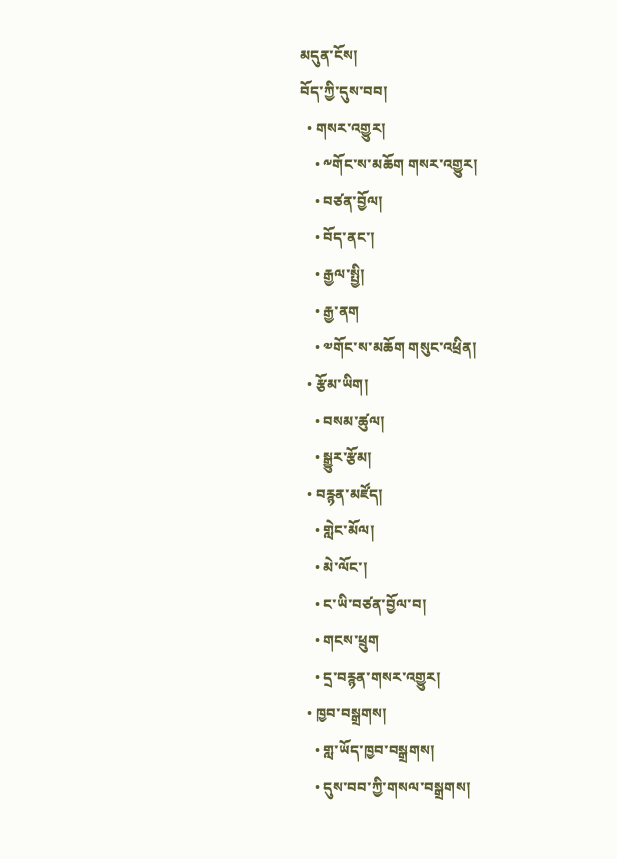མདུན་ངོས།
བོད་ཀྱི་དུས་བབ།
  • གསར་འགྱུར།
    • ༸གོང་ས་མཆོག གསར་འགྱུར།
    • བཙན་བྱོལ།
    • བོད་ནང་།
    • རྒྱལ་སྤྱི།
    • རྒྱ་ནག
    • ༧གོང་ས་མཆོག གསུང་འཕྲིན།
  • རྩོམ་ཡིག།
    • བསམ་ཚུལ།
    • སྒྱུར་རྩོམ།
  • བརྙན་མཛོད།
    • གླེང་མོལ།
    • མེ་ལོང་།
    • ང་ཡི་བཙན་བྱོལ་བ།
    • གངས་ཕྲུག
    • དྲ་བརྙན་གསར་འགྱུར།
  • ཁྱབ་བསྒྲགས།
    • གླ་ཡོད་ཁྱབ་བསྒྲགས།
    • དུས་བབ་ཀྱི་གསལ་བསྒྲགས།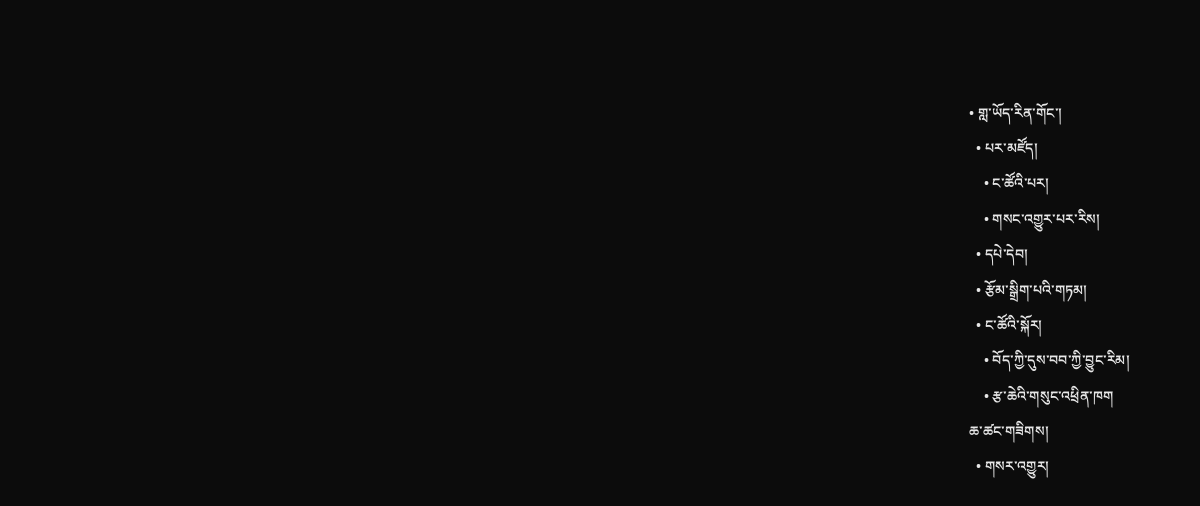• གླ་ཡོད་རིན་གོང་།
  • པར་མཛོད།
    • ང་ཚོའི་པར།
    • གསང་འགྱུར་པར་རིས།
  • དཔེ་དེབ།
  • རྩོམ་སྒྲིག་པའི་གཏམ།
  • ང་ཚོའི་སྐོར།
    • བོད་ཀྱི་དུས་བབ་ཀྱི་བྱུང་རིམ།
    • རྩ་ཆེའི་གསུང་འཕྲིན་ཁག
ཆ་ཚང་གཟིགས།
  • གསར་འགྱུར།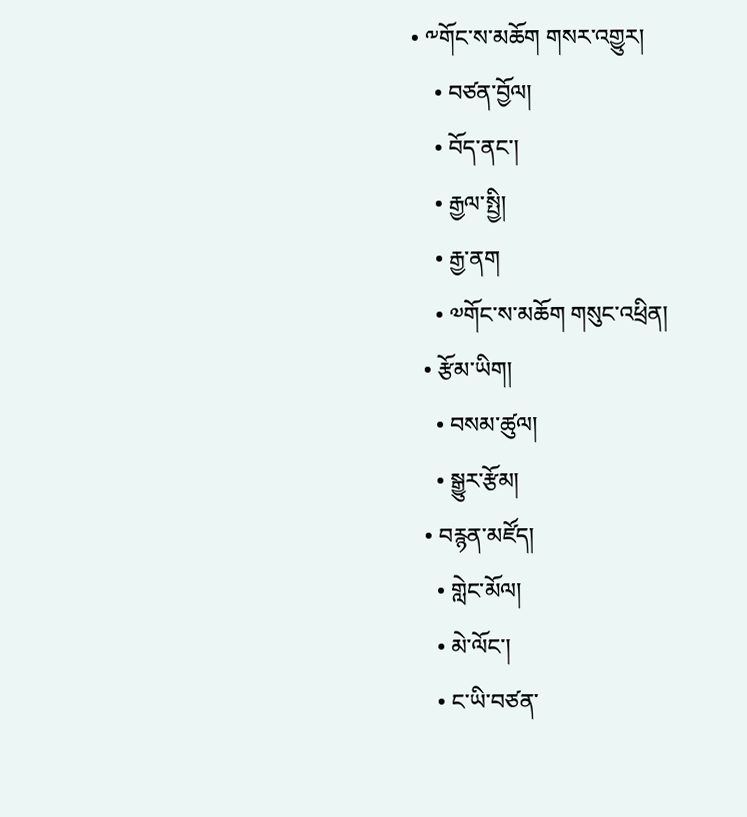• ༸གོང་ས་མཆོག གསར་འགྱུར།
    • བཙན་བྱོལ།
    • བོད་ནང་།
    • རྒྱལ་སྤྱི།
    • རྒྱ་ནག
    • ༧གོང་ས་མཆོག གསུང་འཕྲིན།
  • རྩོམ་ཡིག།
    • བསམ་ཚུལ།
    • སྒྱུར་རྩོམ།
  • བརྙན་མཛོད།
    • གླེང་མོལ།
    • མེ་ལོང་།
    • ང་ཡི་བཙན་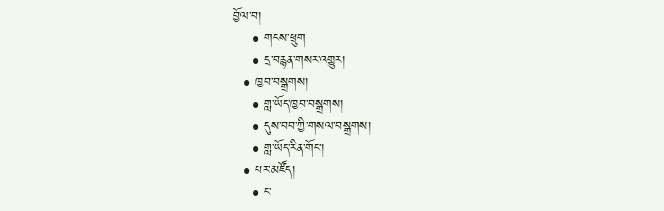བྱོལ་བ།
    • གངས་ཕྲུག
    • དྲ་བརྙན་གསར་འགྱུར།
  • ཁྱབ་བསྒྲགས།
    • གླ་ཡོད་ཁྱབ་བསྒྲགས།
    • དུས་བབ་ཀྱི་གསལ་བསྒྲགས།
    • གླ་ཡོད་རིན་གོང་།
  • པར་མཛོད།
    • ང་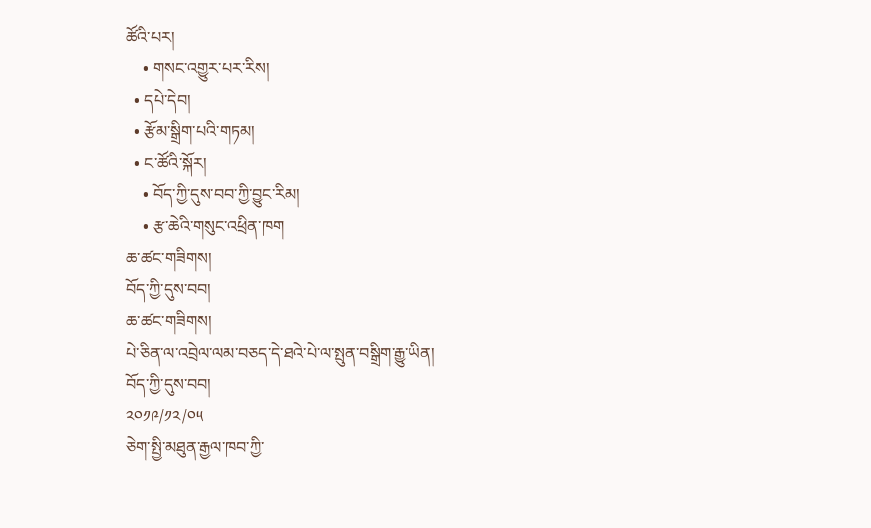ཚོའི་པར།
    • གསང་འགྱུར་པར་རིས།
  • དཔེ་དེབ།
  • རྩོམ་སྒྲིག་པའི་གཏམ།
  • ང་ཚོའི་སྐོར།
    • བོད་ཀྱི་དུས་བབ་ཀྱི་བྱུང་རིམ།
    • རྩ་ཆེའི་གསུང་འཕྲིན་ཁག
ཆ་ཚང་གཟིགས།
བོད་ཀྱི་དུས་བབ།
ཆ་ཚང་གཟིགས།
པེ་ཅིན་ལ་འབྲེལ་ལམ་བཅད་དེ་ཐའེ་པེ་ལ་སྤུན་བསྒྲིག་རྒྱུ་ཡིན།
བོད་ཀྱི་དུས་བབ།
༢༠༡༩/༡༢/༠༥
ཅེག་སྤྱི་མཐུན་རྒྱལ་ཁབ་ཀྱི་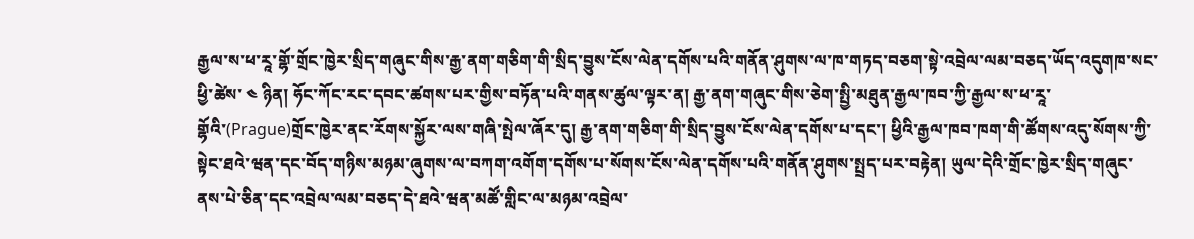རྒྱལ་ས་ཕ་རཱ་གྷོ་གྲོང་ཁྱེར་སྲིད་གཞུང་གིས་རྒྱ་ནག་གཅིག་གི་སྲིད་བྱུས་ངོས་ལེན་དགོས་པའི་གནོན་ཤུགས་ལ་ཁ་གཏད་བཅག་སྟེ་འབྲེལ་ལམ་བཅད་ཡོད་འདུགཁ་སང་ཕྱི་ཚེས་ ༤ ཉིན། ཧོང་ཀོང་རང་དབང་ཚགས་པར་གྱིས་བཏོན་པའི་གནས་ཚུལ་ལྟར་ན། རྒྱ་ནག་གཞུང་གིས་ཅེག་སྤྱི་མཐུན་རྒྱལ་ཁབ་ཀྱི་རྒྱལ་ས་ཕ་རཱ་གྷོའི་(Prague)གྲོང་ཁྱེར་ནང་རོགས་སྐྱོར་ལས་གཞི་སྤེལ་ཞོར་དུ། རྒྱ་ནག་གཅིག་གི་སྲིད་བྱུས་ངོས་ལེན་དགོས་པ་དང་། ཕྱིའི་རྒྱལ་ཁབ་ཁག་གི་ཚོགས་འདུ་སོགས་ཀྱི་སྟེང་ཐའེ་ཝན་དང་བོད་གཉིས་མཉམ་ཞུགས་ལ་བཀག་འགོག་དགོས་པ་སོགས་ངོས་ལེན་དགོས་པའི་གནོན་ཤུགས་སྤྲད་པར་བརྟེན། ཡུལ་དེའི་གྲོང་ཁྱེར་སྲིད་གཞུང་ནས་པེ་ཅིན་དང་འབྲེལ་ལམ་བཅད་དེ་ཐའེ་ཝན་མཚོ་གླིང་ལ་མཉམ་འབྲེལ་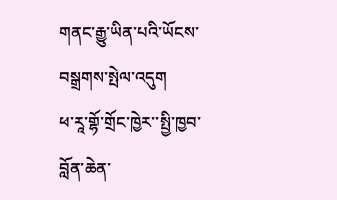གནང་རྒྱུ་ཡིན་པའི་ཡོངས་བསྒྲགས་སྤེལ་འདུག
ཕ་རཱ་གྷོ་གྲོང་ཁྱེར་་སྤྱི་ཁྱབ་བློན་ཆེན་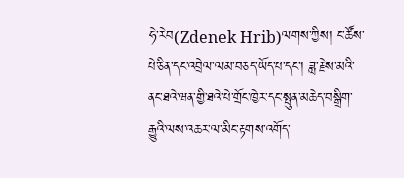ཧེ་རེབ(Zdenek Hrib)ལགས་ཀྱིས། ང་ཚོས་པེ་ཅིན་དང་འབྲེལ་ལམ་བཅད་ཡོད་པ་དང་། ཟླ་རྗེས་མའི་ནང་ཐའེ་ཝན་གྱི་ཐའེ་པེ་གྲོང་ཁྱེར་དང་སྤུན་མཆེད་བསྒྲིག་རྒྱུའི་ལས་འཆར་ལ་མིང་རྟགས་འགོད་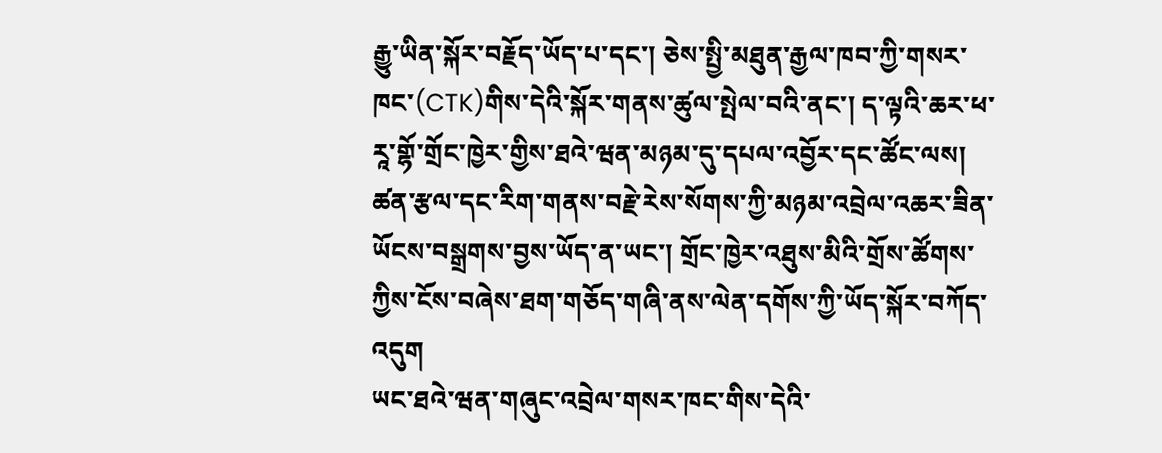རྒྱུ་ཡིན་སྐོར་བརྗོད་ཡོད་པ་དང་། ཅེས་སྤྱི་མཐུན་རྒྱལ་ཁབ་ཀྱི་གསར་ཁང་(CTK)གིས་དེའི་སྐོར་གནས་ཚུལ་སྤེལ་བའི་ནང་། ད་ལྟའི་ཆར་ཕ་རཱ་གྷོ་གྲོང་ཁྱེར་གྱིས་ཐའེ་ཝན་མཉམ་དུ་དཔལ་འབྱོར་དང་ཚོང་ལས། ཚན་རྩལ་དང་རིག་གནས་བརྗེ་རེས་སོགས་ཀྱི་མཉམ་འབྲེལ་འཆར་ཟིན་ཡོངས་བསྒྲགས་བྱས་ཡོད་ན་ཡང་། གྲོང་ཁྱེར་འཐུས་མིའི་གྲོས་ཚོགས་ཀྱིས་ངོས་བཞེས་ཐག་གཅོད་གཞི་ནས་ལེན་དགོས་ཀྱི་ཡོད་སྐོར་བཀོད་འདུག
ཡང་ཐའེ་ཝན་གཞུང་འབྲེལ་གསར་ཁང་གིས་དེའི་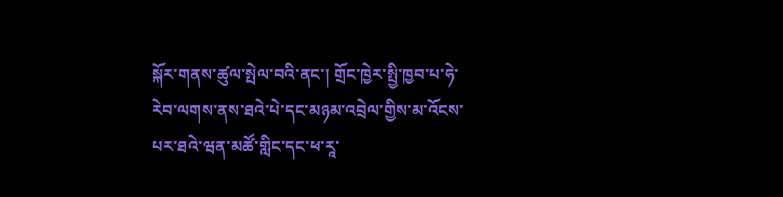སྐོར་གནས་ཚུལ་སྤེལ་བའི་ནང་། གྲོང་ཁྱེར་སྤྱི་ཁྱབ་པ་ཧེ་རེབ་ལགས་ནས་ཐའེ་པེ་དང་མཉམ་འབྲེལ་གྱིས་མ་འོངས་པར་ཐའེ་ཝན་མཚོ་གླིང་དང་ཕ་རཱ་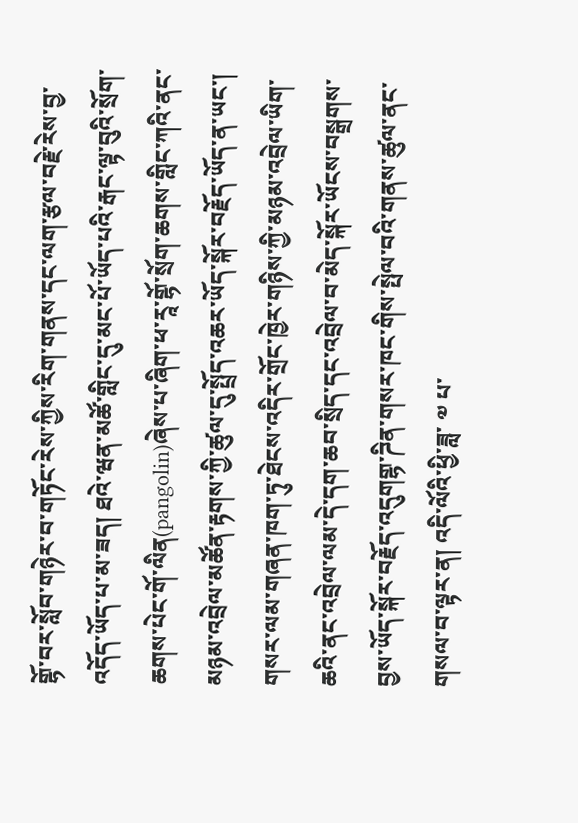གྷོ་བར་སློབ་གཉེར་བ་གཏོང་རེས་ཀྱིས་རིག་གནས་དང་ལག་རྩལ་བརྗེ་རེས་བྱ་འདོད་ཡོད་པ་མ་ཟད། ཐའེ་ཝན་མཚོ་གླིང་དུ་མང་པོ་ཡོད་པའི་རྒང་ལྟ་བུའི་སྲོག་ཆགས་པེང་གོ་ལིན(pangolin)ཞེས་པ་ཞིག་ཕ་རཱ་གྷོ་སྲོག་ཆགས་གླིང་ཀའི་ནང་མཉམ་འབྲེལ་མཚོན་རྟགས་ཀྱི་ཚུལ་དུ་སྤྲོད་འཆར་ཡོད་སྐོར་བརྗོད་ཡོད་ན་ཡང་། གསར་ལམ་གཞན་ཁག་ཏུ་ཐེངས་འདིར་གྲོང་ཁྱེར་གཉིས་ཀྱི་མཉམ་འབྲེལ་ཡིག་ཆའི་ནང་འབྲེལ་ལམ་དེ་དག་ཆབ་སྲིད་དང་འབྲེལ་བ་མེད་སྐོར་ཡོངས་བསྒྲགས་བྱས་ཡོད་སྐོར་བརྗོད་འདུགགྷ་ཌིན་གསར་ཁང་གིས་སྤེལ་བའི་གནས་ཚུལ་ནང་གསལ་བ་ལྟར་ན། འདི་ལོའི་ཕྱི་ཟླ་ ༧ པ་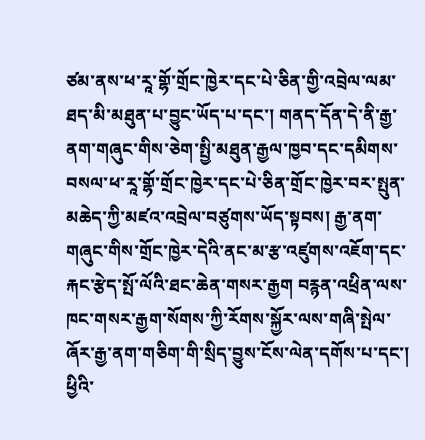ཙམ་ནས་ཕ་རཱ་གྷོ་གྲོང་ཁྱེར་དང་པེ་ཅིན་གྱི་འབྲེལ་ལམ་ཐད་མི་མཐུན་པ་བྱུང་ཡོད་པ་དང་། གནད་དོན་དེ་ནི་རྒྱ་ནག་གཞུང་གིས་ཅེག་སྤྱི་མཐུན་རྒྱལ་ཁྱབ་དང་དམིགས་བསལ་ཕ་རཱ་གྷོ་གྲོང་ཁྱེར་དང་པེ་ཅིན་གྲོང་ཁྱེར་བར་སྤུན་མཆེད་ཀྱི་མཛའ་འབྲེལ་བཙུགས་ཡོད་སྟབས། རྒྱ་ནག་གཞུང་གིས་གྲོང་ཁྱེར་དེའི་ནང་མ་རྩ་འཛུགས་འཇོག་དང་རྐང་རྩེད་སྤོ་ལོའི་ཐང་ཆེན་གསར་རྒྱག བརྙན་འཕྲིན་ལས་ཁང་གསར་རྒྱག་སོགས་ཀྱི་རོགས་སྐྱོར་ལས་གཞི་སྤེལ་ཞོར་རྒྱ་ནག་གཅིག་གི་སྲིད་བྱུས་ངོས་ལེན་དགོས་པ་དང་། ཕྱིའི་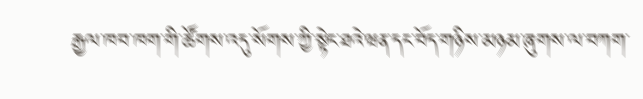རྒྱལ་ཁབ་ཁག་གི་ཚོགས་འདུ་སོགས་ཀྱི་སྟེང་ཐའེ་ཝན་དང་བོད་གཉིས་མཉམ་ཞུགས་ལ་བཀག་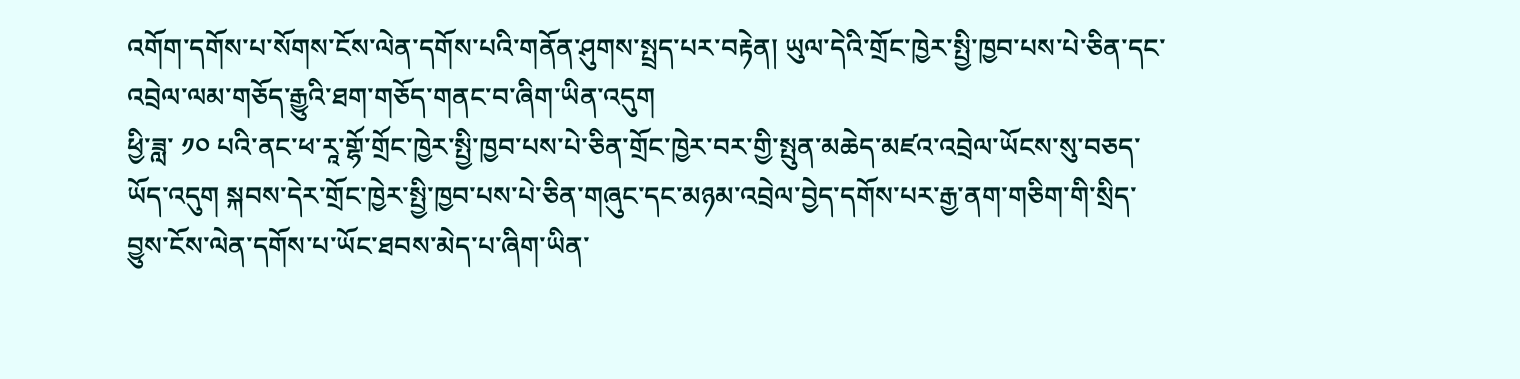འགོག་དགོས་པ་སོགས་ངོས་ལེན་དགོས་པའི་གནོན་ཤུགས་སྤྲད་པར་བརྟེན། ཡུལ་དེའི་གྲོང་ཁྱེར་སྤྱི་ཁྱབ་པས་པེ་ཅིན་དང་འབྲེལ་ལམ་གཅོད་རྒྱུའི་ཐག་གཅོད་གནང་བ་ཞིག་ཡིན་འདུག
ཕྱི་ཟླ་ ༡༠ པའི་ནང་ཕ་རཱ་གྷོ་གྲོང་ཁྱེར་སྤྱི་ཁྱབ་པས་པེ་ཅིན་གྲོང་ཁྱེར་བར་གྱི་སྤུན་མཆེད་མཛའ་འབྲེལ་ཡོངས་སུ་བཅད་ཡོད་འདུག སྐབས་དེར་གྲོང་ཁྱེར་སྤྱི་ཁྱབ་པས་པེ་ཅིན་གཞུང་དང་མཉམ་འབྲེལ་བྱེད་དགོས་པར་རྒྱ་ནག་གཅིག་གི་སྲིད་བྱུས་ངོས་ལེན་དགོས་པ་ཡོང་ཐབས་མེད་པ་ཞིག་ཡིན་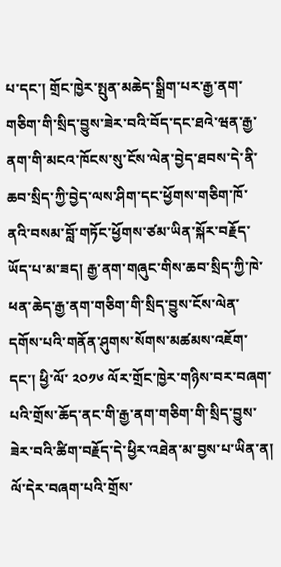པ་དང་། གྲོང་ཁྱེར་སྤུན་མཆེད་སྒྲིག་པར་རྒྱ་ནག་གཅིག་གི་སྲིད་བྱུས་ཟེར་བའི་བོད་དང་ཐའེ་ཝན་རྒྱ་ནག་གི་མངའ་ཁོངས་སུ་ངོས་ལེན་བྱེད་ཐབས་དེ་ནི་ཆབ་སྲིད་ཀྱི་བྱེད་ལས་ཤིག་དང་ཕྱོགས་གཅིག་ཁོ་ནའི་བསམ་བློ་གཏོང་ཕྱོགས་ཙམ་ཡིན་སྐོར་བརྗོད་ཡོད་པ་མ་ཟད། རྒྱ་ནག་གཞུང་གིས་ཆབ་སྲིད་ཀྱི་ཁེ་ཕན་ཆེད་རྒྱ་ནག་གཅིག་གི་སྲིད་བྱུས་ངོས་ལེན་དགོས་པའི་གནོན་ཤུགས་སོགས་མཚམས་འཇོག་དང་། ཕྱི་ལོ་ ༢༠༡༦ ལོར་གྲོང་ཁྱེར་གཉིས་བར་བཞག་པའི་གྲོས་ཆོད་ནང་གི་རྒྱ་ནག་གཅིག་གི་སྲིད་བྱུས་ཟེར་བའི་ཚིག་བརྗོད་དེ་ཕྱིར་འཐེན་མ་བྱས་པ་ཡིན་ན། ལོ་དེར་བཞག་པའི་གྲོས་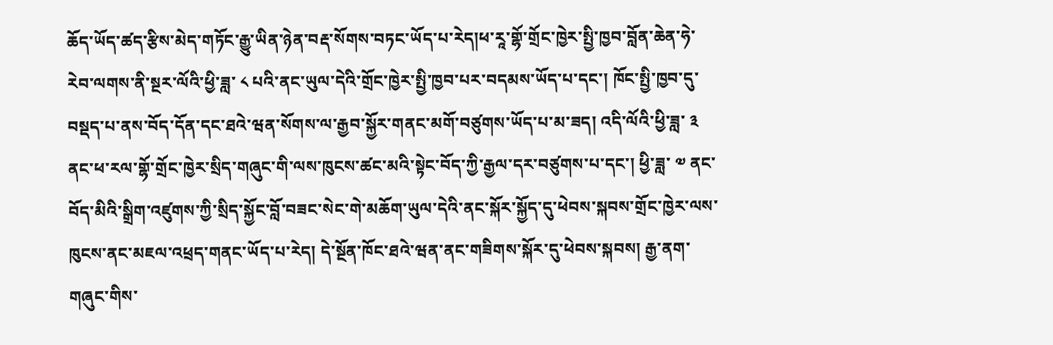ཆོད་ཡོད་ཚད་རྩིས་མེད་གཏོང་རྒྱུ་ཡིན་ཉེན་བརྡ་སོགས་བཏང་ཡོད་པ་རེད།ཕ་རཱ་གྷོ་གྲོང་ཁྱེར་སྤྱི་ཁྱབ་བློན་ཆེན་ཧེ་རེབ་ལགས་ནི་སྔར་ལོའི་ཕྱི་ཟླ་ ༨ པའི་ནང་ཡུལ་དེའི་གྲོང་ཁྱེར་སྤྱི་ཁྱབ་པར་བདམས་ཡོད་པ་དང་། ཁོང་སྤྱི་ཁྱབ་དུ་བསྡད་པ་ནས་བོད་དོན་དང་ཐའེ་ཝན་སོགས་ལ་རྒྱབ་སྐྱོར་གནང་མགོ་བཙུགས་ཡོད་པ་མ་ཟད། འདི་ལོའི་ཕྱི་ཟླ་ ༣ ནང་ཕ་རལ་གྷོ་གྲོང་ཁྱེར་སྲིད་གཞུང་གི་ལས་ཁུངས་ཚང་མའི་སྟེང་བོད་ཀྱི་རྒྱལ་དར་བཙུགས་པ་དང་། ཕྱི་ཟླ་ ༧ ནང་བོད་མིའི་སྒྲིག་འཛུགས་ཀྱི་སྲིད་སྐྱོང་བློ་བཟང་སེང་གེ་མཆོག་ཡུལ་དེའི་ནང་སྐོར་སྐྱོད་དུ་ཕེབས་སྐབས་གྲོང་ཁྱེར་ལས་ཁུངས་ནང་མཇལ་འཕྲད་གནང་ཡོད་པ་རེད། དེ་སྔོན་ཁོང་ཐའེ་ཝན་ནང་གཟིགས་སྐོར་དུ་ཕེབས་སྐབས། རྒྱ་ནག་གཞུང་གིས་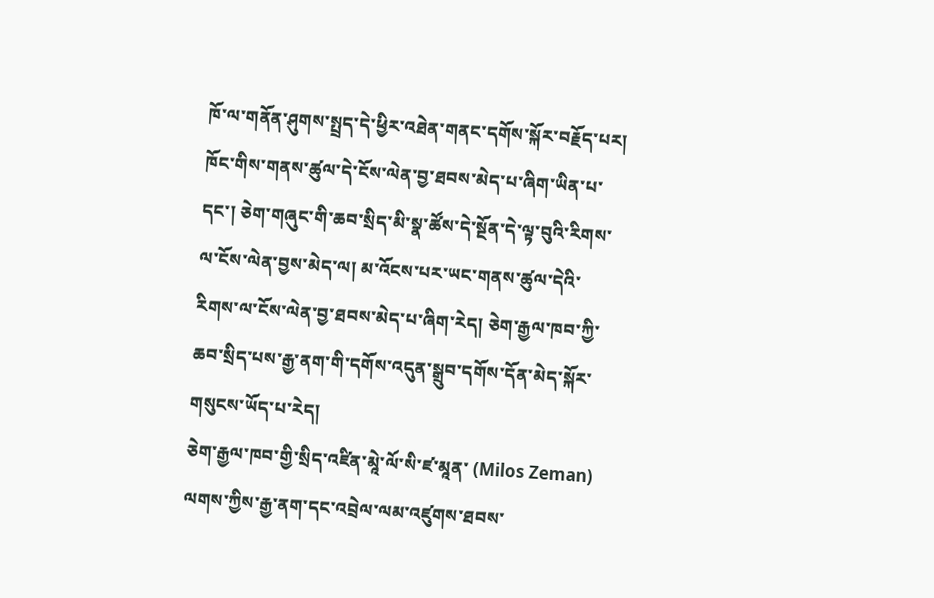ཁོ་ལ་གནོན་ཤུགས་སྤྲད་དེ་ཕྱིར་འཐེན་གནང་དགོས་སྐོར་བརྗོད་པར། ཁོང་གིས་གནས་ཚུལ་དེ་ངོས་ལེན་བྱ་ཐབས་མེད་པ་ཞིག་ཡིན་པ་དང་། ཅེག་གཞུང་གི་ཆབ་སྲིད་མི་སྣ་ཚོས་དེ་སྔོན་དེ་ལྟ་བུའི་རིགས་ལ་ངོས་ལེན་བྱས་མེད་ལ། མ་འོངས་པར་ཡང་གནས་ཚུལ་དེའི་རིགས་ལ་ངོས་ལེན་བྱ་ཐབས་མེད་པ་ཞིག་རེད། ཅེག་རྒྱལ་ཁབ་ཀྱི་ཆབ་སྲིད་པས་རྒྱ་ནག་གི་དགོས་འདུན་སྒྲུབ་དགོས་དོན་མེད་སྐོར་གསུངས་ཡོད་པ་རེད།
ཅེག་རྒྱལ་ཁབ་གྱི་སྲིད་འཛིན་མཱེ་ལོ་སི་ཛ་མཱན་ (Milos Zeman) ལགས་ཀྱིས་རྒྱ་ནག་དང་འབྲེལ་ལམ་འཛུགས་ཐབས་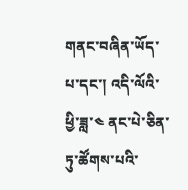གནང་བཞིན་ཡོད་པ་དང་། འདི་ལོའི་ཕྱི་ཟླ་༤ ནང་པེ་ཅིན་ཏུ་ཚོགས་པའི་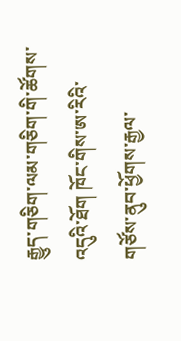རྒྱུད་གཅིག་ལམ་གཅིག་གི་ཚོགས་འདུའི་ཐོག ཁོང་གིས་ཨ་རིའི་གཙོས་ནུབ་ཕྱོགས་རྒྱལ་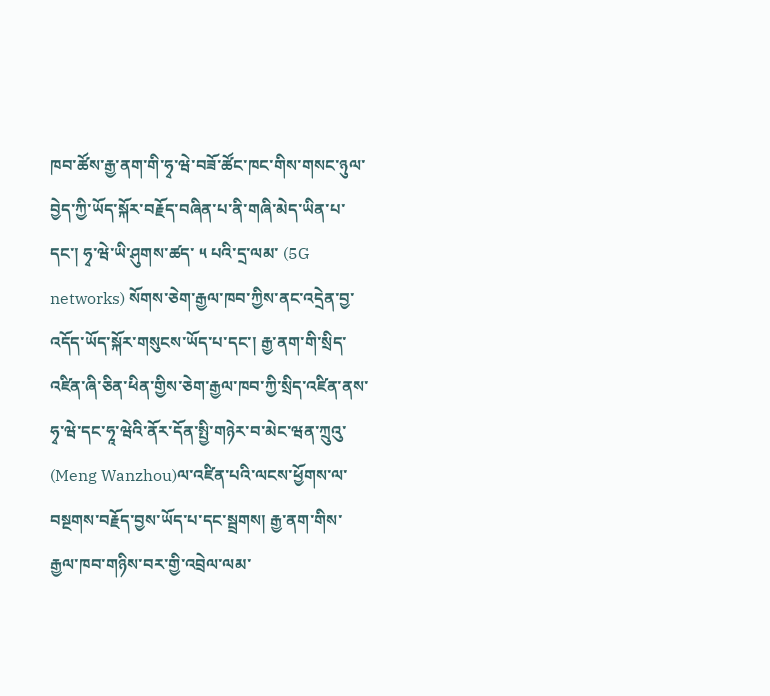ཁབ་ཚོས་རྒྱ་ནག་གི་ཧྭ་ཝེ་བཟོ་ཚོང་ཁང་གིས་གསང་ཉུལ་བྱེད་ཀྱི་ཡོད་སྐོར་བརྗོད་བཞིན་པ་ནི་གཞི་མེད་ཡིན་པ་དང་། ཧྭ་ཝེ་ཡི་ཤུགས་ཚད་ ༥ པའི་དྲ་ལམ་ (5G networks) སོགས་ཅེག་རྒྱལ་ཁབ་ཀྱིས་ནང་འདྲེན་བྱ་འདོད་ཡོད་སྐོར་གསུངས་ཡོད་པ་དང་། རྒྱ་ནག་གི་སྲིད་འཛིན་ཞི་ཅིན་ཕིན་གྱིས་ཅེག་རྒྱལ་ཁབ་ཀྱི་སྲིད་འཛིན་ནས་ཧྭ་ཝེ་དང་ཧཱ་ཝེའི་ནོར་དོན་སྤྱི་གཉེར་བ་མེང་ཝན་ཀྲུའུ་ (Meng Wanzhou)ལ་འཛིན་པའི་ལངས་ཕྱོགས་ལ་བསྔགས་བརྗོད་བྱས་ཡོད་པ་དང་སྦྲགས། རྒྱ་ནག་གིས་རྒྱལ་ཁབ་གཉིས་བར་གྱི་འབྲེལ་ལམ་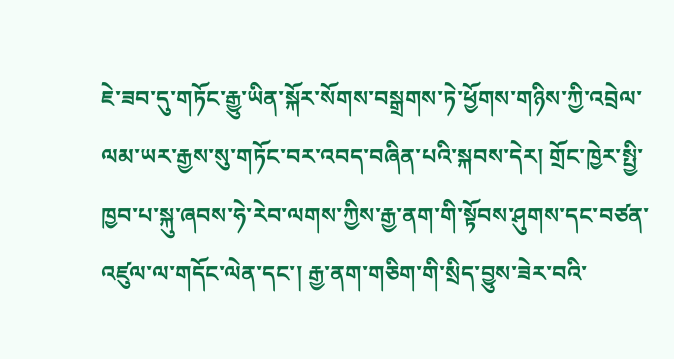ཇེ་ཟབ་དུ་གཏོང་རྒྱུ་ཡིན་སྐོར་སོགས་བསྒྲགས་ཏེ་ཕྱོགས་གཉིས་ཀྱི་འབྲེལ་ལམ་ཡར་རྒྱས་སུ་གཏོང་བར་འབད་བཞིན་པའི་སྐབས་དེར། གྲོང་ཁྱེར་སྤྱི་ཁྱབ་པ་སྐུ་ཞབས་ཧེ་རེབ་ལགས་ཀྱིས་རྒྱ་ནག་གི་སྟོབས་ཤུགས་དང་བཙན་འཛུལ་ལ་གདོང་ལེན་དང་། རྒྱ་ནག་གཅིག་གི་སྲིད་བྱུས་ཟེར་བའི་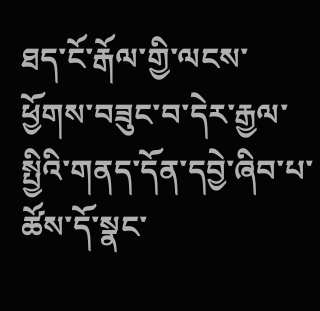ཐད་ངོ་རྒོལ་གྱི་ལངས་ཕྱོགས་བཟུང་བ་དེར་རྒྱལ་སྤྱིའི་གནད་དོན་དབྱེ་ཞིབ་པ་ཚོས་དོ་སྣང་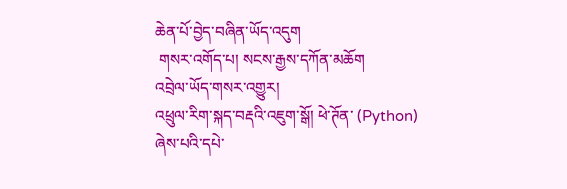ཆེན་པོ་བྱེད་བཞིན་ཡོད་འདུག
 གསར་འགོད་པ། སངས་རྒྱས་དཀོན་མཆོག
འབྲེལ་ཡོད་གསར་འགྱུར།
འཕྲུལ་རིག་སྐད་བརྡའི་འཇུག་སྒོ། ཕེ་ཊོན་ (Python) ཞེས་པའི་དཔེ་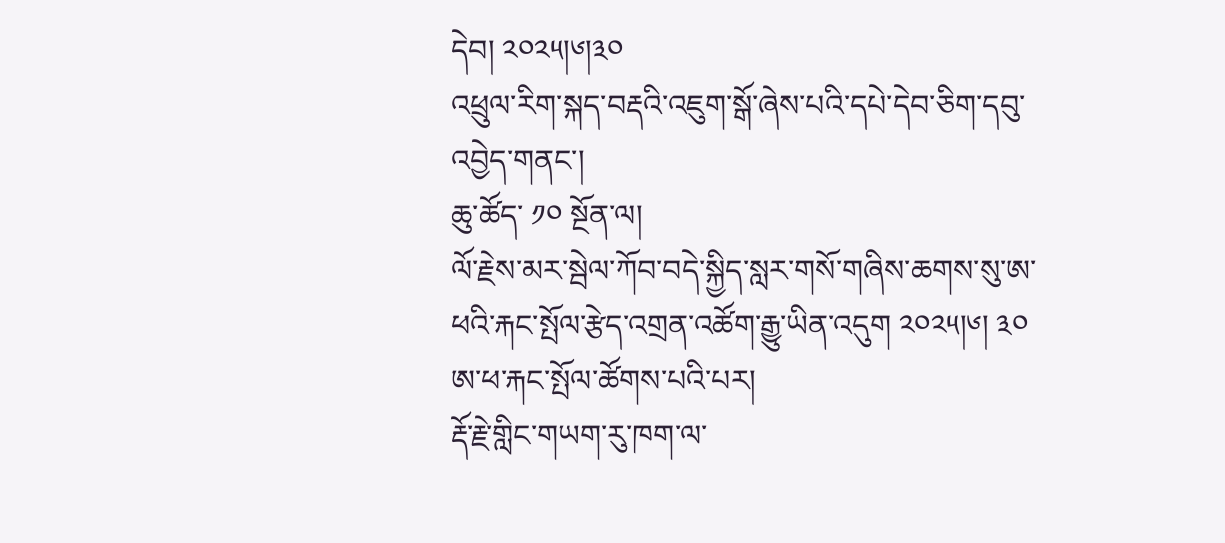དེབ། ༢༠༢༥།༦།༣༠
འཕྲུལ་རིག་སྐད་བརྡའི་འཇུག་སྒོ་ཞེས་པའི་དཔེ་དེབ་ཅིག་དབུ་འབྱེད་གནང་།
ཆུ་ཚོད་ ༡༠ སྔོན་ལ།
ལོ་རྗེས་མར་སྦེལ་ཀོབ་བདེ་སྐྱིད་སླར་གསོ་གཞིས་ཆགས་སུ་ཨ་ཕའི་རྐང་སྤོལ་རྩེད་འགྲན་འཚོག་རྒྱུ་ཡིན་འདུག ༢༠༢༥།༦། ༣༠ ཨ་ཕ་རྐང་སྤོལ་ཚོགས་པའི་པར།
རྡོ་རྗེ་གླིང་གཡག་རུ་ཁག་ལ་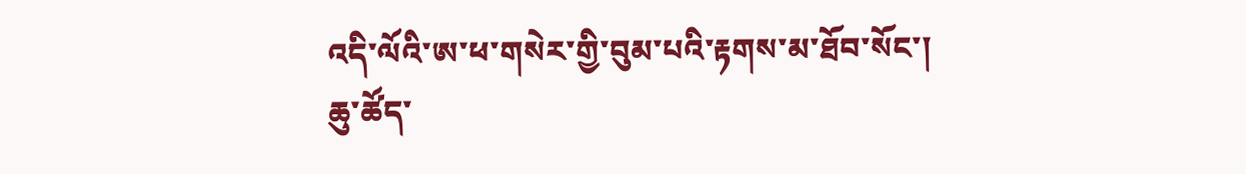འདི་ལོའི་ཨ་ཕ་གསེར་གྱི་བུམ་པའི་རྟགས་མ་ཐོབ་སོང་།
ཆུ་ཚོད་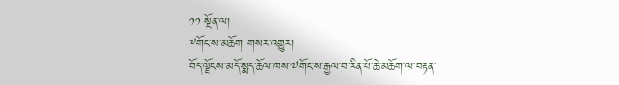༡༡ སྔོན་ལ།
༸གོང་ས་མཆོག གསར་འགྱུར།
བོད་ལྗོངས་མདོ་སྨད་ཆོལ་ཁས་༧གོང་ས་རྒྱལ་བ་རིན་པོ་ཆེ་མཆོག་ལ་བརྟན་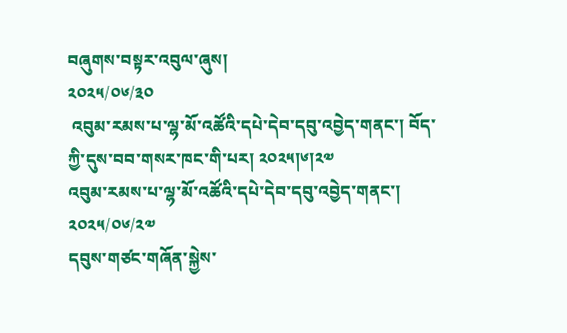བཞུགས་བསྟར་འབུལ་ཞུས།
༢༠༢༥/༠༦/༣༠
 འབུམ་རམས་པ་ལྷ་མོ་འཚོའི་དཔེ་དེབ་དབུ་འབྱེད་གནང་། བོད་ཀྱི་དུས་བབ་གསར་ཁང་གི་པར། ༢༠༢༥།༦།༢༧
འབུམ་རམས་པ་ལྷ་མོ་འཚོའི་དཔེ་དེབ་དབུ་འབྱེད་གནང་།
༢༠༢༥/༠༦/༢༧
དབུས་གཙང་གཞོན་སྐྱེས་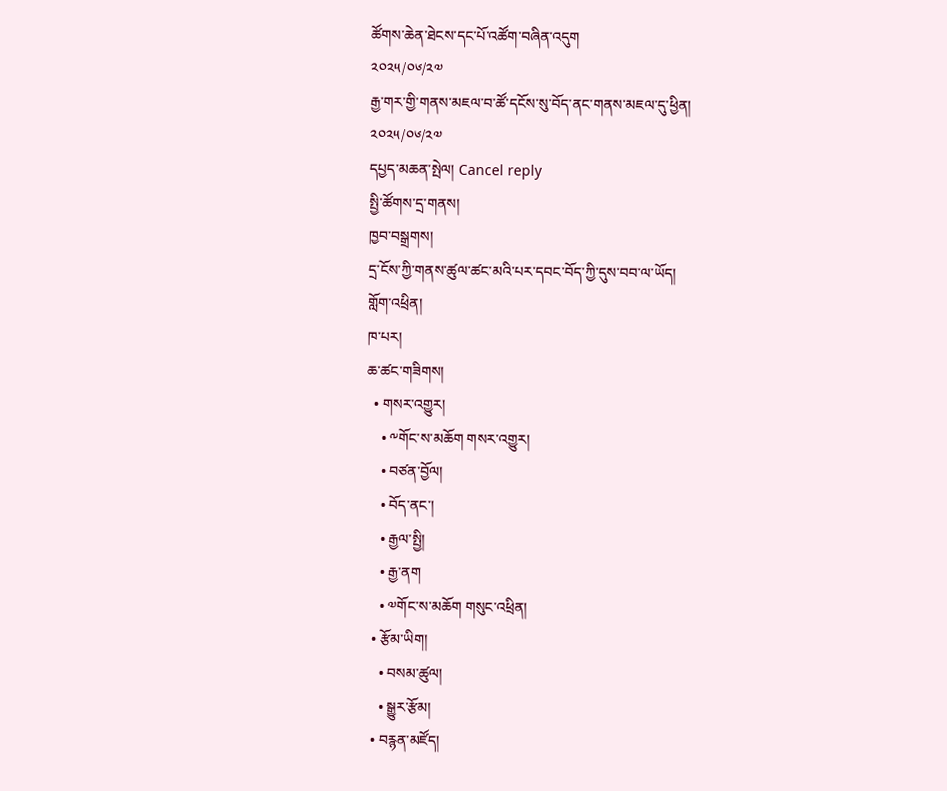ཚོགས་ཆེན་ཐེངས་དང་པོ་འཚོག་བཞིན་འདུག
༢༠༢༥/༠༦/༢༧
རྒྱ་གར་གྱི་གནས་མཇལ་བ་ཚོ་དངོས་སུ་བོད་ནང་གནས་མཇལ་དུ་ཕྱིན།
༢༠༢༥/༠༦/༢༧
དཔྱད་མཆན་སྤེལ། Cancel reply
སྤྱི་ཚོགས་དྲ་གནས།
ཁྱབ་བསྒྲགས།
དྲ་ངོས་ཀྱི་གནས་ཚུལ་ཚང་མའི་པར་དབང་བོད་ཀྱི་དུས་བབ་ལ་ཡོད།
གློག་འཕྲིན།
ཁ་པར།
ཆ་ཚང་གཟིགས།
  • གསར་འགྱུར།
    • ༸གོང་ས་མཆོག གསར་འགྱུར།
    • བཙན་བྱོལ།
    • བོད་ནང་།
    • རྒྱལ་སྤྱི།
    • རྒྱ་ནག
    • ༧གོང་ས་མཆོག གསུང་འཕྲིན།
  • རྩོམ་ཡིག།
    • བསམ་ཚུལ།
    • སྒྱུར་རྩོམ།
  • བརྙན་མཛོད།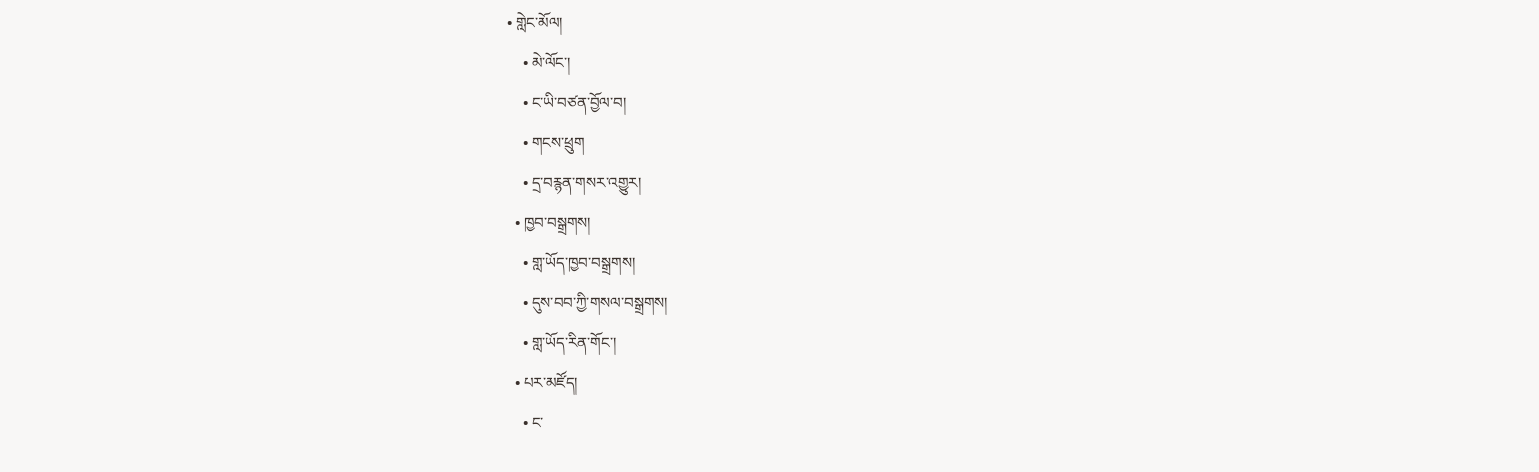• གླེང་མོལ།
    • མེ་ལོང་།
    • ང་ཡི་བཙན་བྱོལ་བ།
    • གངས་ཕྲུག
    • དྲ་བརྙན་གསར་འགྱུར།
  • ཁྱབ་བསྒྲགས།
    • གླ་ཡོད་ཁྱབ་བསྒྲགས།
    • དུས་བབ་ཀྱི་གསལ་བསྒྲགས།
    • གླ་ཡོད་རིན་གོང་།
  • པར་མཛོད།
    • ང་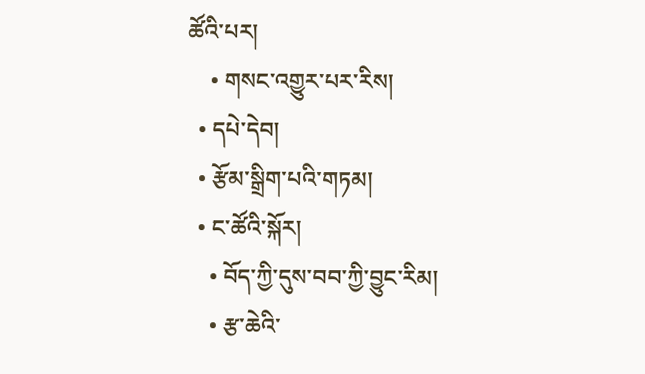ཚོའི་པར།
    • གསང་འགྱུར་པར་རིས།
  • དཔེ་དེབ།
  • རྩོམ་སྒྲིག་པའི་གཏམ།
  • ང་ཚོའི་སྐོར།
    • བོད་ཀྱི་དུས་བབ་ཀྱི་བྱུང་རིམ།
    • རྩ་ཆེའི་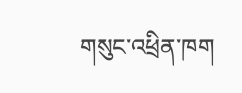གསུང་འཕྲིན་ཁག